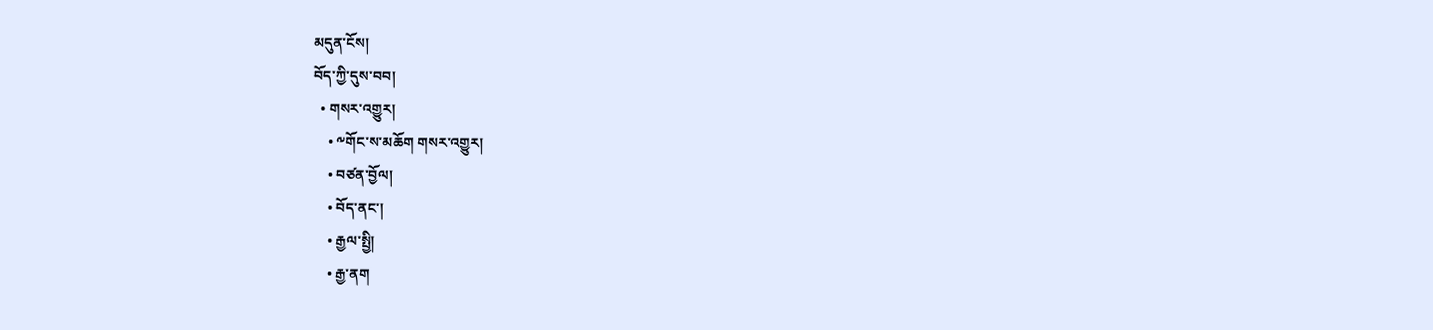མདུན་ངོས།
བོད་ཀྱི་དུས་བབ།
  • གསར་འགྱུར།
    • ༸གོང་ས་མཆོག གསར་འགྱུར།
    • བཙན་བྱོལ།
    • བོད་ནང་།
    • རྒྱལ་སྤྱི།
    • རྒྱ་ནག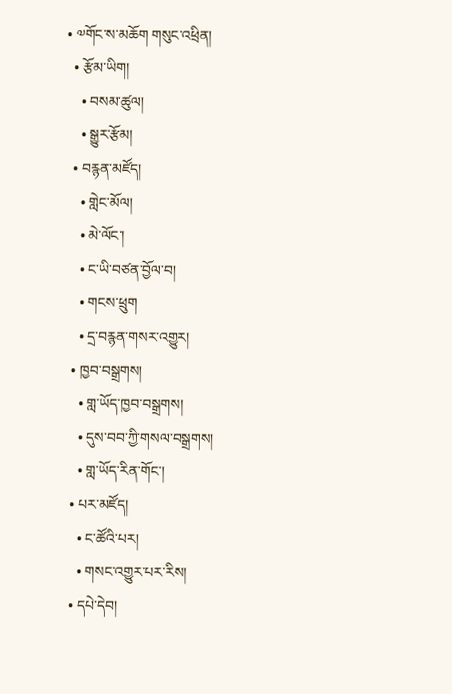• ༧གོང་ས་མཆོག གསུང་འཕྲིན།
  • རྩོམ་ཡིག།
    • བསམ་ཚུལ།
    • སྒྱུར་རྩོམ།
  • བརྙན་མཛོད།
    • གླེང་མོལ།
    • མེ་ལོང་།
    • ང་ཡི་བཙན་བྱོལ་བ།
    • གངས་ཕྲུག
    • དྲ་བརྙན་གསར་འགྱུར།
  • ཁྱབ་བསྒྲགས།
    • གླ་ཡོད་ཁྱབ་བསྒྲགས།
    • དུས་བབ་ཀྱི་གསལ་བསྒྲགས།
    • གླ་ཡོད་རིན་གོང་།
  • པར་མཛོད།
    • ང་ཚོའི་པར།
    • གསང་འགྱུར་པར་རིས།
  • དཔེ་དེབ།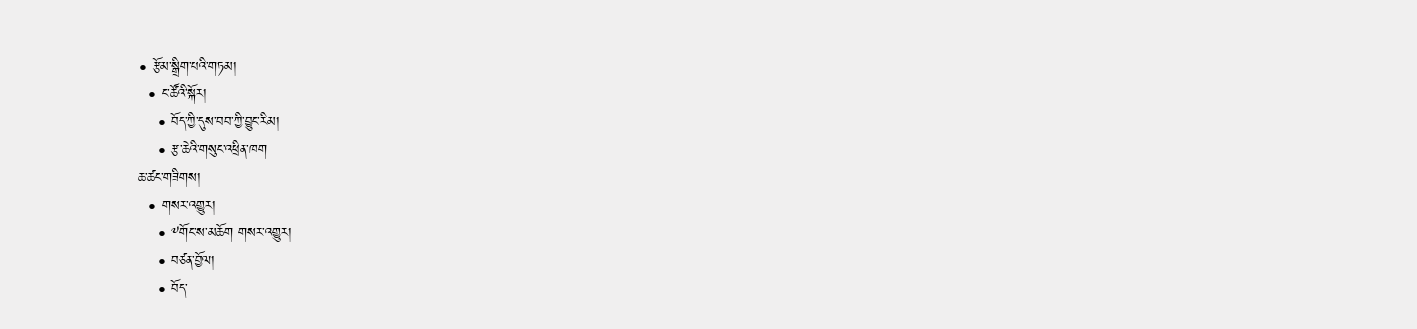• རྩོམ་སྒྲིག་པའི་གཏམ།
  • ང་ཚོའི་སྐོར།
    • བོད་ཀྱི་དུས་བབ་ཀྱི་བྱུང་རིམ།
    • རྩ་ཆེའི་གསུང་འཕྲིན་ཁག
ཆ་ཚང་གཟིགས།
  • གསར་འགྱུར།
    • ༸གོང་ས་མཆོག གསར་འགྱུར།
    • བཙན་བྱོལ།
    • བོད་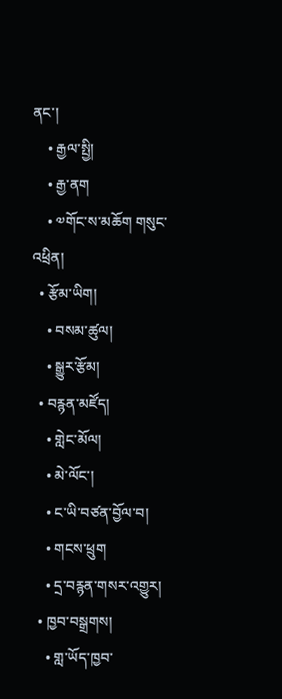ནང་།
    • རྒྱལ་སྤྱི།
    • རྒྱ་ནག
    • ༧གོང་ས་མཆོག གསུང་འཕྲིན།
  • རྩོམ་ཡིག།
    • བསམ་ཚུལ།
    • སྒྱུར་རྩོམ།
  • བརྙན་མཛོད།
    • གླེང་མོལ།
    • མེ་ལོང་།
    • ང་ཡི་བཙན་བྱོལ་བ།
    • གངས་ཕྲུག
    • དྲ་བརྙན་གསར་འགྱུར།
  • ཁྱབ་བསྒྲགས།
    • གླ་ཡོད་ཁྱབ་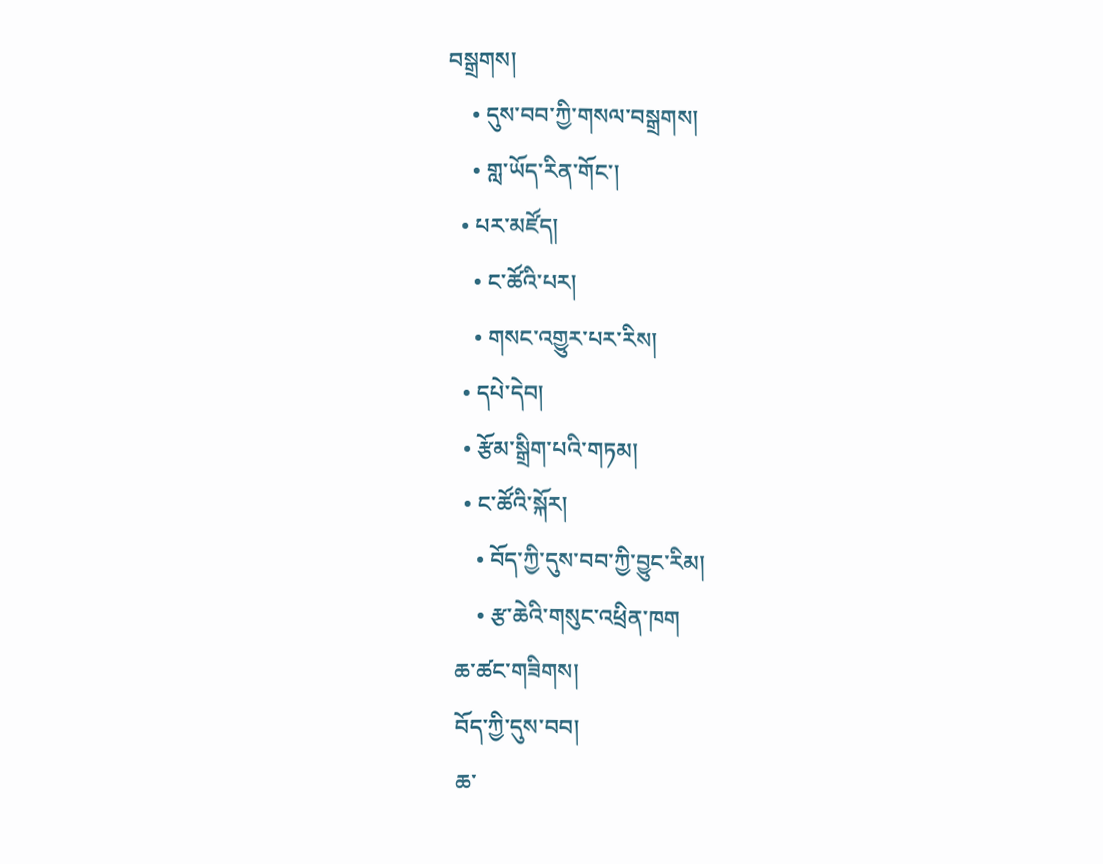བསྒྲགས།
    • དུས་བབ་ཀྱི་གསལ་བསྒྲགས།
    • གླ་ཡོད་རིན་གོང་།
  • པར་མཛོད།
    • ང་ཚོའི་པར།
    • གསང་འགྱུར་པར་རིས།
  • དཔེ་དེབ།
  • རྩོམ་སྒྲིག་པའི་གཏམ།
  • ང་ཚོའི་སྐོར།
    • བོད་ཀྱི་དུས་བབ་ཀྱི་བྱུང་རིམ།
    • རྩ་ཆེའི་གསུང་འཕྲིན་ཁག
ཆ་ཚང་གཟིགས།
བོད་ཀྱི་དུས་བབ།
ཆ་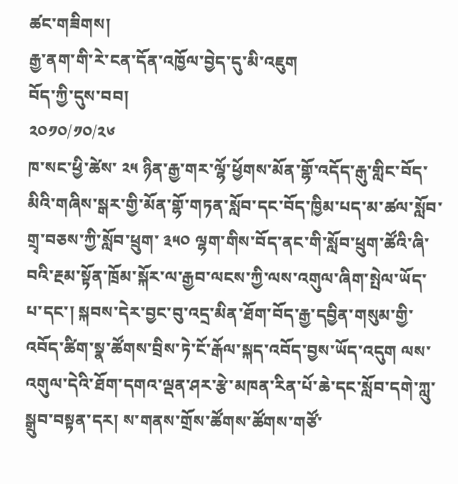ཚང་གཟིགས།
རྒྱ་ནག་གི་རེ་ངན་དོན་འཁྱོལ་བྱེད་དུ་མི་འཇུག
བོད་ཀྱི་དུས་བབ།
༢༠༡༠/༡༠/༢༦
ཁ་སང་ཕྱི་ཚེས་ ༢༥ ཉིན་རྒྱ་གར་ལྷོ་ཕྱོགས་མོན་གྷོ་འདོད་རྒུ་གླིང་བོད་མིའི་གཞིས་སྒར་གྱི་མོན་གྷོ་གཏན་སློབ་དང་བོད་ཁྱིམ་པད་མ་ཚལ་སློབ་གྲྭ་བཅས་ཀྱི་སློབ་ཕྲུག་ ༣༥༠ ལྷག་གིས་བོད་ནང་གི་སློབ་ཕྲུག་ཚོའི་ཞི་བའི་རྔམ་སྟོན་ཁྲོམ་སྐོར་ལ་རྒྱབ་ལངས་ཀྱི་ལས་འགུལ་ཞིག་སྤེལ་ཡོད་པ་དང་། སྐབས་དེར་བྱང་བུ་འདྲ་མིན་ཐོག་བོད་རྒྱ་དབྱིན་གསུམ་གྱི་འབོད་ཚིག་སྣ་ཚོགས་བྲིས་ཏེ་ངོ་རྒོལ་སྐད་འབོད་བྱས་ཡོད་འདུག ལས་འགུལ་དེའི་ཐོག་དགའ་ལྡན་ཤར་རྩེ་མཁན་རིན་པོ་ཆེ་དང་སློབ་དགེ་ཀླུ་སྒྲུབ་བསྟན་དར། ས་གནས་གྲོས་ཚོགས་ཚོགས་གཙོ་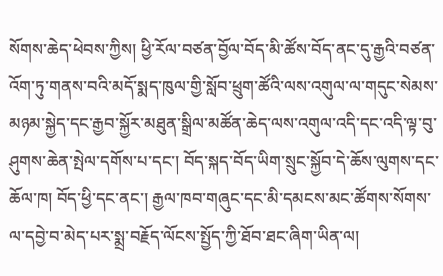སོགས་ཆེད་ཕེབས་ཀྱིས། ཕྱི་རོལ་བཙན་བྱོལ་བོད་མི་ཚོས་བོད་ནང་དུ་རྒྱའི་བཙན་འོག་ཏུ་གནས་བའི་མདོ་སྨད་ཁུལ་གྱི་སློབ་ཕྲུག་ཚོའི་ལས་འགུལ་ལ་གདུང་སེམས་མཉམ་སྐྱེད་དང་རྒྱབ་སྐྱོར་མཐུན་སྒྲིལ་མཚོན་ཆེད་ལས་འགུལ་འདི་དང་འདི་ལྟ་བུ་ཤུགས་ཆེན་སྤེལ་དགོས་པ་དང་། བོད་སྐད་བོད་ཡིག་སྲུང་སྐྱོབ་དེ་ཆོས་ལུགས་དང་ཆོལ་ཁ། བོད་ཕྱི་དང་ནང་། རྒྱལ་ཁབ་གཞུང་དང་མི་དམངས་མང་ཚོགས་སོགས་ལ་དབྱེ་བ་མེད་པར་སྨྲ་བརྗོད་ལོངས་སྤྱོད་ཀྱི་ཐོབ་ཐང་ཞིག་ཡིན་ལ།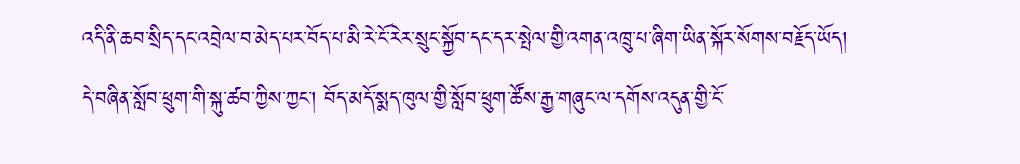འདི་ནི་ཆབ་སྲིད་དང་འབྲེལ་བ་མེད་པར་བོད་པ་མི་རེ་ངོ་རེར་སྲུང་སྐྱོབ་དང་དར་སྤེལ་གྱི་འགན་འཁྲུ་པ་ཞིག་ཡིན་སྐོར་སོགས་བརྗོད་ཡོད།
དེ་བཞིན་སློབ་ཕྲུག་གི་སྐུ་ཚབ་ཀྱིས་ཀྱང་། བོད་མདོ་སྨད་ཁུལ་གྱི་སློབ་ཕྲུག་ཚོས་རྒྱ་གཞུང་ལ་དགོས་འདུན་གྱི་ངོ་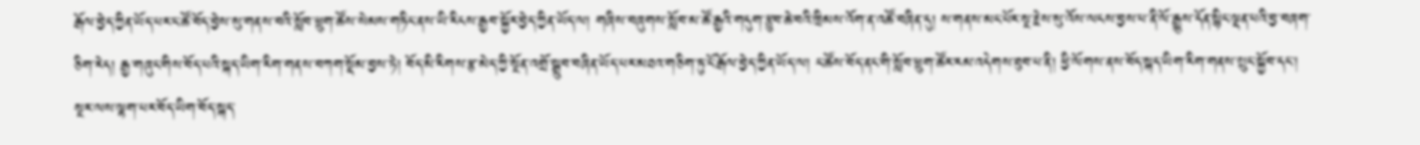རྒོལ་བྱེད་ཀྱིན་ཡོད་པར་ང་ཚོ་བོད་བྱེས་སུ་གནས་བའི་སློབ་ཕྲུག་ཚོས་སེམས་གཏིང་ནས་ཡི་རིངས་རྒྱབ་སྐྱོར་བྱེད་ཀྱིན་ཡོད་ལ། གཞིས་བཞུགས་སློབ་མ་ཚོ་རྒྱའི་གདུག་རྩུབ་ཆེ་བའི་ཁྲིམས་འོག་ན་འཚོ་བཞིན་དུ། ས་གནས་མང་པོར་སྔ་རྗེས་སུ་འོས་ལངས་བྱས་པ་ནི་ལོ་རྒྱུས་དོན་སྙིང་ལྡན་པའི་བྱ་བཞག་ཅིག་རེད། རྒྱ་གཞུང་གིས་བོད་པའི་སྐད་ཡིག་རིག་གནས་བཀག་སྡོམ་བྱས་ཏེ། བོད་མི་རིགས་རྩ་མེད་ཀྱི་སྔོན་འགྲོ་སྒྲུབ་བཞིན་ཡོད་པར་མཐའ་གཅིག་ཏུ་ངོ་རྒོལ་བྱེད་ཀྱིན་ཡོད་ལ། ང་ཚོས་བོད་ནང་གི་སློབ་ཕྲུག་ཚོར་རམ་འདེགས་ཐུབ་པ་ནི། ཕྱི་ལོགས་ནས་བོད་སྐད་ཡིག་རིག་གནས་སྲུང་སྐྱོབ་དང་། སྔར་ལས་ལྷག་པར་བོད་ཡིག་བོད་སྐད་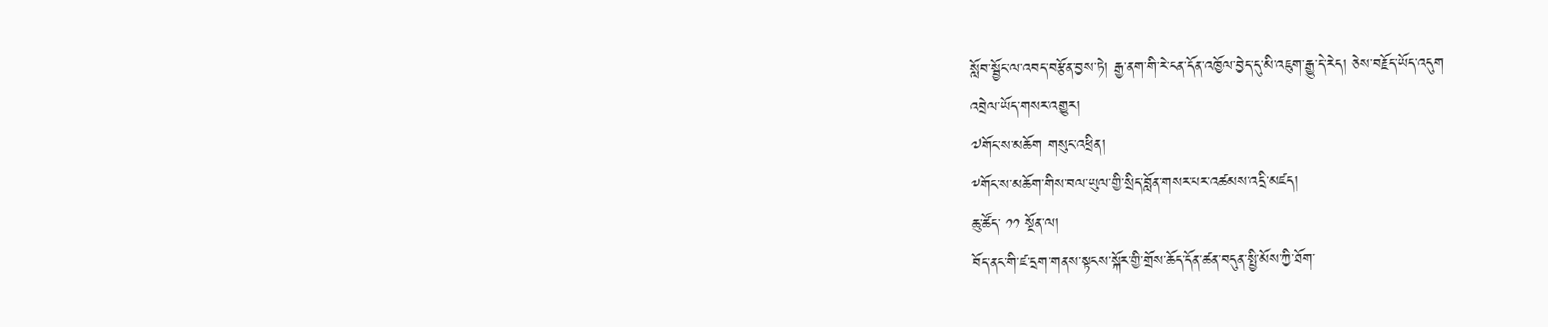སློབ་སྦྱོང་ལ་འབད་བརྩོན་བྱས་ཏེ། རྒྱ་ནག་གི་རེ་ངན་དོན་འཁྱོལ་བྱེད་དུ་མི་འཇུག་རྒྱུ་དེ་རེད། ཅེས་བརྗོད་ཡོད་འདུག
འབྲེལ་ཡོད་གསར་འགྱུར།
༧གོང་ས་མཆོག གསུང་འཕྲིན།
༸གོང་ས་མཆོག་གིས་བལ་ཡུལ་གྱི་སྲིད་བློན་གསར་པར་འཚམས་འདྲི་མཛད།
ཆུ་ཚོད་ ༡༡ སྔོན་ལ།
བོད་ནང་གི་ཛ་དྲག་གནས་སྟངས་སྐོར་གྱི་གྲོས་ཆོད་དོན་ཚན་བདུན་སྤྱི་མོས་ཀྱི་ཐོག་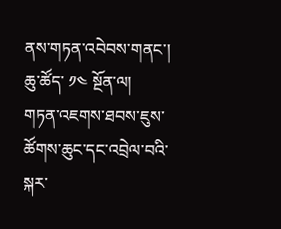ནས་གཏན་འབེབས་གནང་།
ཆུ་ཚོད་ ༡༤ སྔོན་ལ།
གཏན་འཇགས་ཐབས་ཇུས་ཚོགས་ཆུང་དང་འབྲེལ་བའི་སྐར་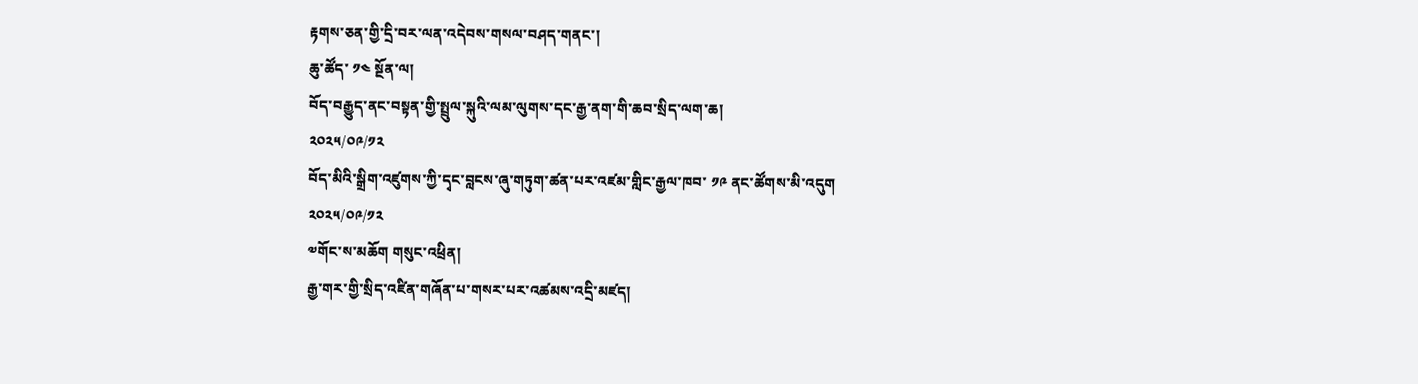རྟགས་ཅན་གྱི་དྲི་བར་ལན་འདེབས་གསལ་བཤད་གནང་།
ཆུ་ཚོད་ ༡༤ སྔོན་ལ།
བོད་བརྒྱུད་ནང་བསྟན་གྱི་སྤྲུལ་སྐུའི་ལམ་ལུགས་དང་རྒྱ་ནག་གི་ཆབ་སྲིད་ལག་ཆ།
༢༠༢༥/༠༩/༡༢
བོད་མིའི་སྒྲིག་འཛུགས་ཀྱི་དྭང་བླངས་ཞུ་གཏུག་ཚན་པར་འཛམ་གླིང་རྒྱལ་ཁབ་ ༡༩ ནང་ཚོགས་མི་འདུག
༢༠༢༥/༠༩/༡༢
༧གོང་ས་མཆོག གསུང་འཕྲིན།
རྒྱ་གར་གྱི་སྲིད་འཛིན་གཞོན་པ་གསར་པར་འཚམས་འདྲི་མཛད།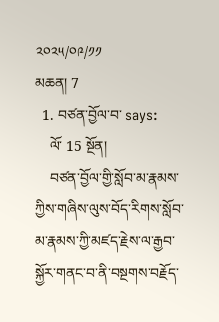༢༠༢༥/༠༩/༡༡
མཆན། 7
  1. བཙན་བྱོལ་བ་ says:
    ལོ་ 15 སྔོན།
    བཙན་བྱོལ་གྱི་སློབ་མ་རྣམས་ཀྱིས་གཞིས་ལུས་བོད་རིགས་སློབ་མ་རྣམས་ཀྱི་མཛད་རྗེས་ལ་རྒྱབ་སྐྱོར་གནང་བ་ནི་བསྔགས་བརྗོད་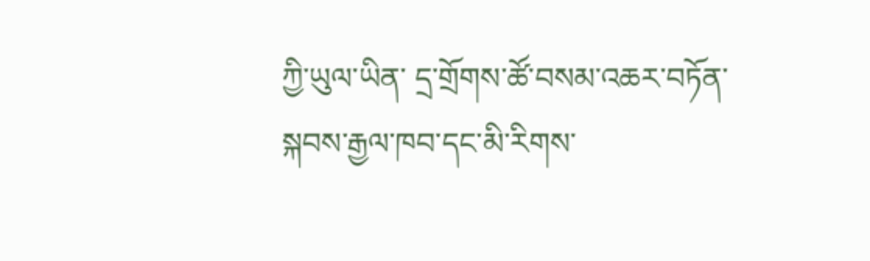ཀྱི་ཡུལ་ཡིན་ དྲ་གྲོགས་ཚོ་བསམ་འཆར་བཏོན་སྐབས་རྒྱལ་ཁབ་དང་མི་རིགས་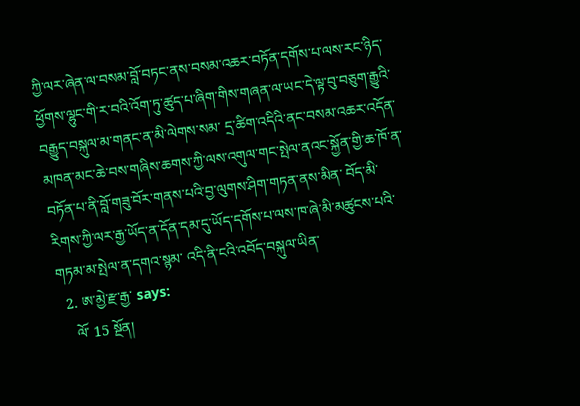ཀྱི་ལར་ཞེན་ལ་བསམ་བློ་བཏང་ནས་བསམ་འཆར་བཏོན་དགོས་པ་ལས་རང་ཉིད་ཕྱོགས་ལྷུང་གི་ར་བའི་འོག་ཏུ་ཚུད་པ་ཞིག་གིས་གཞན་ལ་ཡང་དེ་ལྟ་བུ་བཅུག་རྒྱུའི་བརྒྱུད་བསྐུལ་མ་གནང་ན་མི་ལེགས་སམ་ དྲ་ཚིག་འདིའི་ནང་བསམ་འཆར་འདོན་མཁན་མང་ཆེ་བས་གཞིས་ཆགས་ཀྱི་ལས་འགུལ་གང་སྤེལ་ནའང་སྐྱོན་གྱི་ཆ་ཁོ་ན་བཏོན་པ་ནི་བློ་གཟུ་བོར་གནས་པའི་བྱ་ལུགས་ཤིག་གཏན་ནས་མིན་ བོད་མི་རིགས་ཀྱི་ལར་རྒྱ་ཡོད་ན་དོན་དམ་དུ་ཡོད་དགོས་པ་ལས་ཁ་ཞེ་མི་མཚུངས་པའི་གཏམ་མ་སྤེལ་ན་དགའ་སྙམ་ འདི་ནི་ངའི་འབོད་བསྐུལ་ཡིན་
  2. ཨ་མྱེ་རྫ་རྒྱ་ says:
    ལོ་ 15 སྔོན།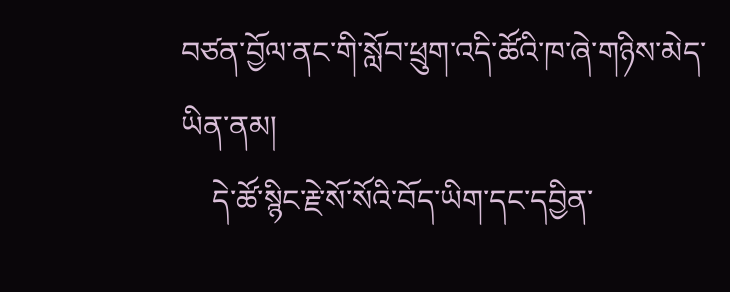བཙན་བྱོལ་ནང་གི་སློབ་ཕྲུག་འདི་ཚོའི་ཁ་ཞེ་གཉིས་མེད་ཡིན་ནམ།
    དེ་ཚོ་སྙིང་རྗེ་སོ་སོའི་བོད་ཡིག་དང་དབྱིན་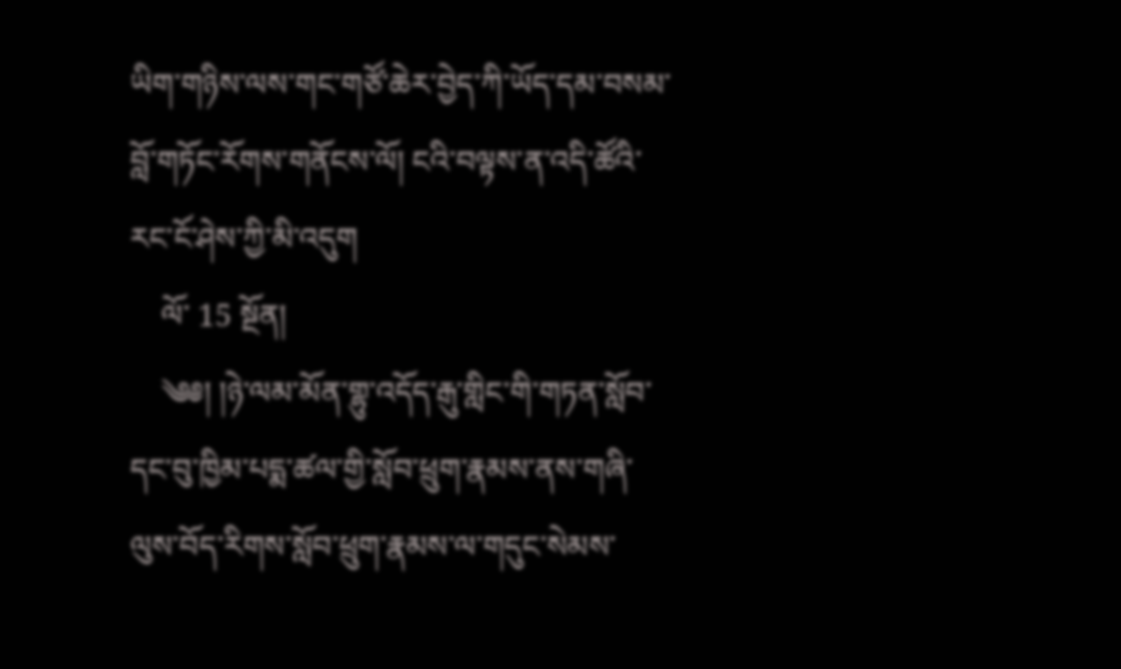ཡིག་གཉིས་ལས་གང་གཙོ་ཆེར་བྱེད་ཀི་ཡོད་དམ་བསམ་བློ་གཏོང་རོགས་གནོངས་ལོ། ངའི་བལྟས་ན་འདི་ཚོའི་རང་ངོ་ཤེས་ཀྱི་མི་འདུག
    ལོ་ 15 སྔོན།
    ༄༅། །ཉེ་ལམ་མོན་གྷུ་འདོད་རྒུ་གླིང་གི་གཏན་སློབ་དང་བུ་ཁྱིམ་པདྨ་ཚལ་གྱི་སློབ་ཕྲུག་རྣམས་ནས་གཞི་ལུས་བོད་རིགས་སློབ་ཕྲུག་རྣམས་ལ་གདུང་སེམས་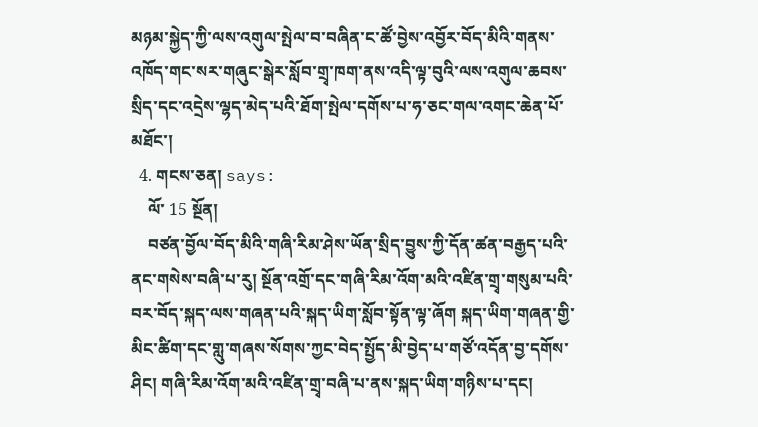མཉམ་སྐྱེད་ཀྱི་ལས་འགུལ་སྤེལ་བ་བཞིན་ང་ཚོ་བྱེས་འབྱོར་བོད་མིའི་གནས་འཁོད་གང་སར་གཞུང་སྒེར་སློབ་གྲྭ་ཁག་ནས་འདི་ལྟ་བུའི་ལས་འགུལ་ཆབས་སྲིད་དང་འདྲེས་ལྷད་མེད་པའི་ཐོག་སྤེལ་དགོས་པ་ཧ་ཅང་གལ་འགང་ཆེན་པོ་མཐོང་།
  4. གངས་ཅན། says:
    ལོ་ 15 སྔོན།
    བཙན་བྱོལ་བོད་མིའི་གཞི་རིམ་ཤེས་ཡོན་སྲིད་བྱུས་ཀྱི་དོན་ཚན་བརྒྱད་པའི་ནང་གསེས་བཞི་པ་རུ། སྔོན་འགྲོ་དང་གཞི་རིམ་འོག་མའི་འཛིན་གྲྭ་གསུམ་པའི་བར་བོད་སྐད་ལས་གཞན་པའི་སྐད་ཡིག་སློབ་སྟོན་ལྟ་ཞོག སྐད་ཡིག་གཞན་གྱི་མིང་ཚིག་དང་གླུ་གཞས་སོགས་ཀྱང་བེད་སྤྱོད་མི་བྱེད་པ་གཙོ་འདོན་བྱ་དགོས་ཤིང། གཞི་རིམ་འོག་མའི་འཛིན་གྲྭ་བཞི་པ་ནས་སྐད་ཡིག་གཉིས་པ་དང།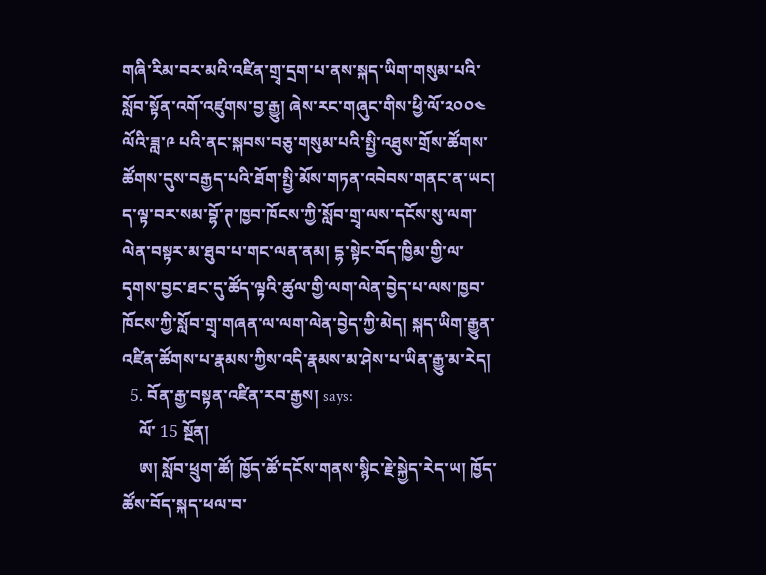གཞི་རིམ་བར་མའི་འཛིན་གྲྭ་དྲག་པ་ནས་སྐད་ཡིག་གསུམ་པའི་སློབ་སྟོན་འགོ་འཛུགས་བྱ་རྒྱུ། ཞེས་རང་གཞུང་གིས་ཕྱི་ལོ་༢༠༠༤ ལོའི་ཟླ་༩ པའི་ནང་སྐབས་བཅུ་གསུམ་པའི་སྤྱི་འཐུས་གྲོས་ཚོགས་ཚོགས་དུས་བརྒྱད་པའི་ཐོག་སྤྱི་མོས་གཏན་འབེབས་གནང་ན་ཡང། ད་ལྟ་བར་སམ་བྷོ་ཊ་ཁྱབ་ཁོངས་ཀྱི་སློབ་གྲྭ་ལས་དངོས་སུ་ལག་ལེན་བསྟར་མ་ཐུབ་པ་གང་ལན་ནམ། དྷ་སྟེང་བོད་ཁྱིམ་གྱི་ལ་དྭགས་བྱང་ཐང་དུ་ཚོད་ལྟའི་ཚུལ་གྱི་ལག་ལེན་བྱེད་པ་ལས་ཁྱབ་ཁོངས་ཀྱི་སློབ་གྲྭ་གཞན་ལ་ལག་ལེན་བྱེད་ཀྱི་མེད། སྐད་ཡིག་རྒྱུན་འཛིན་ཚོགས་པ་རྣམས་ཀྱིས་འདི་རྣམས་མ་ཤེས་པ་ཡིན་རྒྱུ་མ་རེད།
  5. བོན་རྒྱ་བསྟན་འཛིན་རབ་རྒྱས། says:
    ལོ་ 15 སྔོན།
    ཨ། སློབ་ཕྲུག་ཚོ། ཁྱོད་ཚོ་དངོས་གནས་སྙིང་རྗེ་སྐྱེད་རེད་ཡ། ཁྱོད་ཚོས་བོད་སྐད་ཕལ་བ་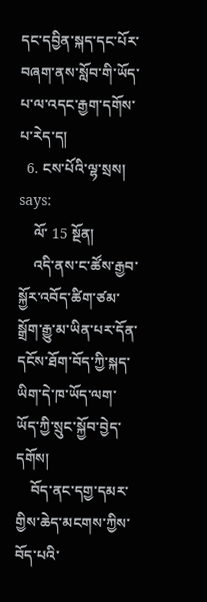དང་དབྱིན་སྐད་དང་པོར་བཞག་ནས་སློབ་གི་ཡོད་པ་ལ་འདང་རྒྱག་དགོས་པ་རེད་ད།
  6. ངས་པོའི་ལྷ་སྲས། says:
    ལོ་ 15 སྔོན།
    འདི་ནས་ང་ཚོས་རྒྱབ་སྐྱོར་འབོད་ཚིག་ཙམ་སྒྲོག་རྒྱུ་མ་ཡིན་པར་དོན་དངོས་ཐོག་བོད་ཀྱི་སྐད་ཡིག་དེ་ཁ་ཡོད་ལག་ཡོད་ཀྱི་སྲུང་སྐྱོབ་བྱེད་དགོས།
    བོད་ནང་དགྱ་དམར་གྱིས་ཆེད་མངགས་ཀྱིས་བོད་པའི་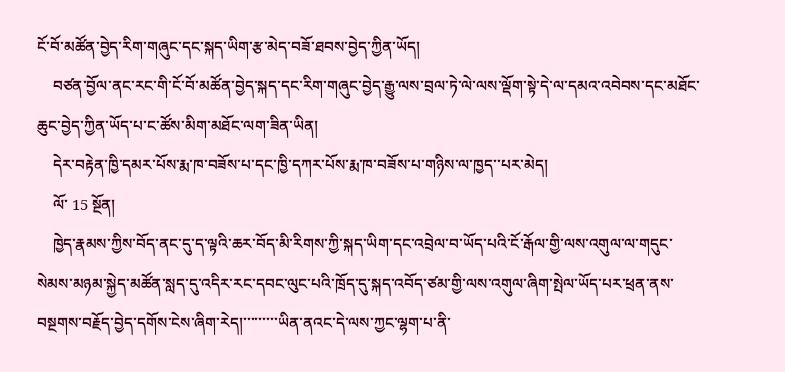ངོ་བོ་མཚོན་བྱེད་རིག་གཞུང་དང་སྐད་ཡིག་རྩ་མེད་བཟོ་ཐབས་བྱེད་ཀྱིན་ཡོད།
    བཙན་བྱོལ་ནང་རང་གི་ངོ་བོ་མཚོན་བྱེད་སྐད་དང་རིག་གཞུང་བྱེད་རྒྱུ་ལས་བྲལ་ཏེ་ལེ་ལས་ལྡོག་སྟེ་དེ་ལ་དམའ་འབེབས་དང་མཐོང་ཆུང་བྱེད་ཀྱིན་ཡོད་པ་ང་ཚོས་མིག་མཐོང་ལག་ཟིན་ཡིན།
    དེར་བརྟེན་ཁྱི་དམར་པོས་རྨ་ཁ་བཟོས་པ་དང་ཁྱི་དཀར་པོས་རྨ་ཁ་བཟོས་པ་གཉིས་ལ་ཁྱད་་པར་མེད།
    ལོ་ 15 སྔོན།
    ཁྱེད་རྣམས་ཀྱིས་བོད་ནང་དུ་ད་ལྟའི་ཆར་བོད་མི་རིགས་ཀྱི་སྐད་ཡིག་དང་འབྲེལ་བ་ཡོད་པའི་ངོ་རྒོལ་གྱི་ལས་འགུལ་ལ་གདུང་སེམས་མཉམ་སྐྱེད་མཚོན་སླད་དུ་འདིར་རང་དབང་ལུང་པའི་ཁྲོད་དུ་སྐད་འབོད་ཙམ་གྱི་ལས་འགུལ་ཞིག་སྤེལ་ཡོད་པར་ཕྲན་ནས་བསྔགས་བརྗོད་བྱེད་དགོས་ངེས་ཞིག་རེད།་་་་་་་་་ཡིན་ནའང་དེ་ལས་ཀྱང་ལྷག་པ་ནི་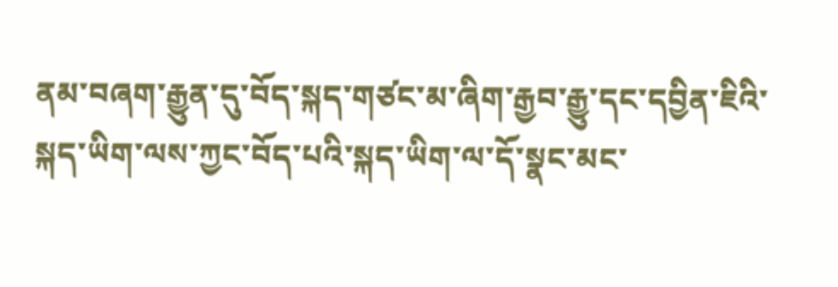ནམ་བཞག་རྒྱུན་དུ་བོད་སྐད་གཙང་མ་ཞིག་རྒྱབ་རྒྱུ་དང་དབྱིན་ཇིའི་སྐད་ཡིག་ལས་ཀྱང་བོད་པའི་སྐད་ཡིག་ལ་དོ་སྣང་མང་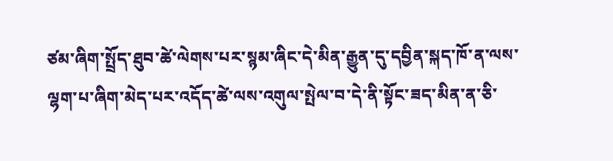ཙམ་ཞིག་སྤྲོད་ཐུབ་ཚེ་ལེགས་པར་སྙམ་ཞིང་དེ་མིན་རྒྱུན་དུ་དབྱིན་སྐད་ཁོ་ན་ལས་ལྷག་པ་ཞིག་མེད་པར་འདོད་ཚེ་ལས་འགུལ་སྤེལ་བ་དེ་ནི་སྟོང་ཟད་མིན་ན་ཅི་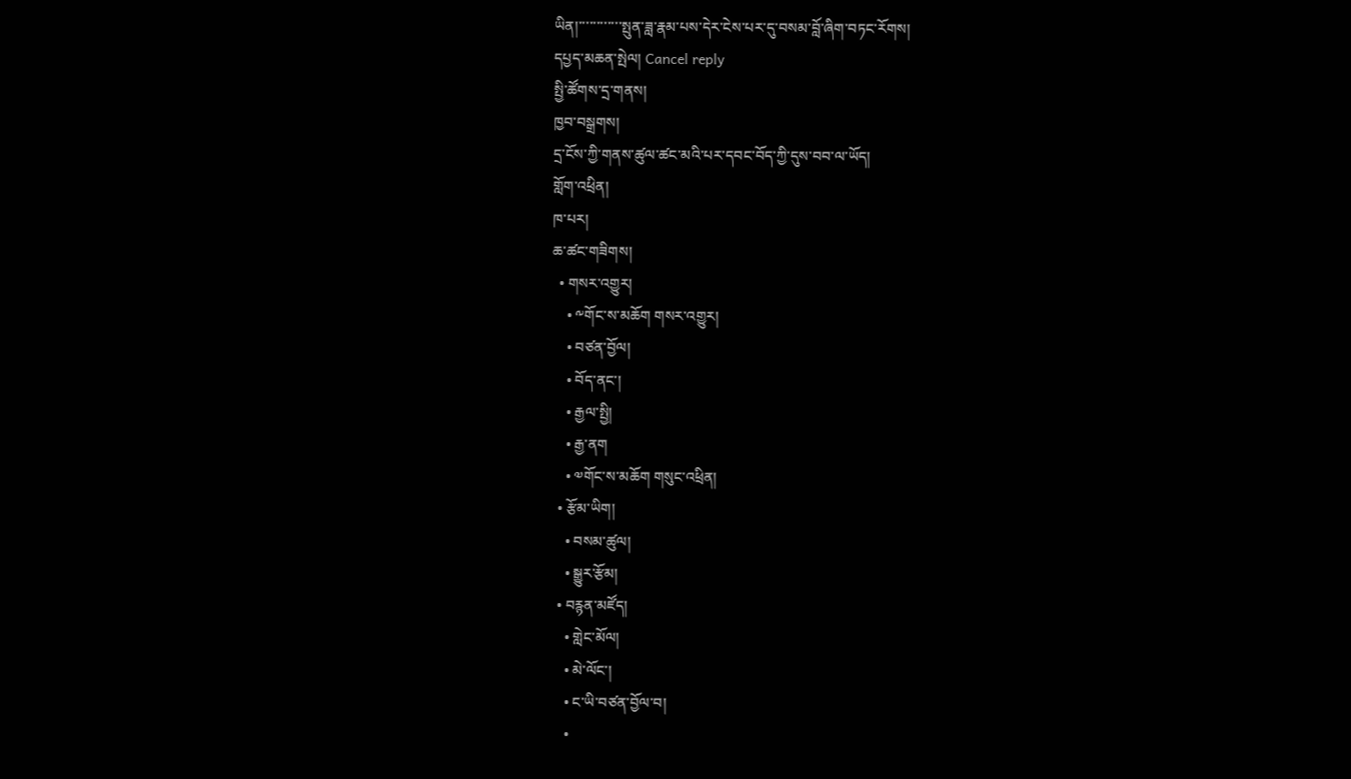ཡིན།་་་་་་་་་་་་སྤུན་ཟླ་རྣམ་པས་དེར་ངེས་པར་དུ་བསམ་བློ་ཞིག་བཏང་རོགས།
དཔྱད་མཆན་སྤེལ། Cancel reply
སྤྱི་ཚོགས་དྲ་གནས།
ཁྱབ་བསྒྲགས།
དྲ་ངོས་ཀྱི་གནས་ཚུལ་ཚང་མའི་པར་དབང་བོད་ཀྱི་དུས་བབ་ལ་ཡོད།
གློག་འཕྲིན།
ཁ་པར།
ཆ་ཚང་གཟིགས།
  • གསར་འགྱུར།
    • ༸གོང་ས་མཆོག གསར་འགྱུར།
    • བཙན་བྱོལ།
    • བོད་ནང་།
    • རྒྱལ་སྤྱི།
    • རྒྱ་ནག
    • ༧གོང་ས་མཆོག གསུང་འཕྲིན།
  • རྩོམ་ཡིག།
    • བསམ་ཚུལ།
    • སྒྱུར་རྩོམ།
  • བརྙན་མཛོད།
    • གླེང་མོལ།
    • མེ་ལོང་།
    • ང་ཡི་བཙན་བྱོལ་བ།
    •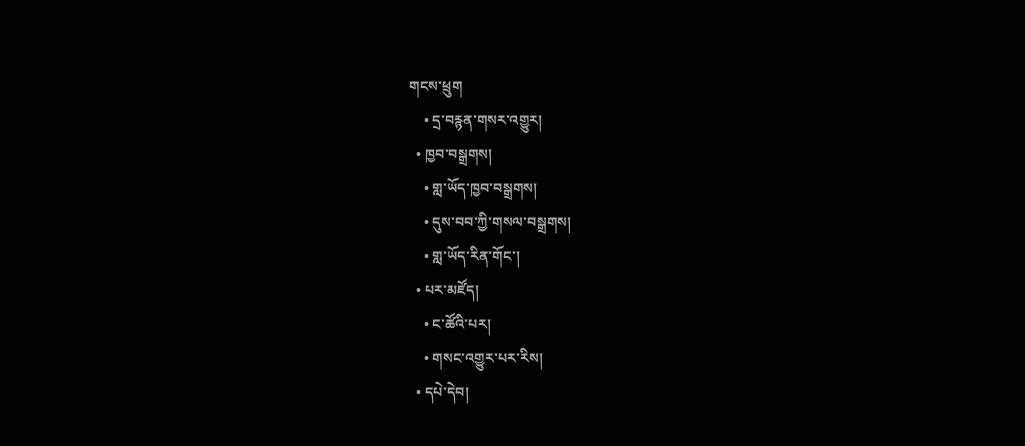གངས་ཕྲུག
    • དྲ་བརྙན་གསར་འགྱུར།
  • ཁྱབ་བསྒྲགས།
    • གླ་ཡོད་ཁྱབ་བསྒྲགས།
    • དུས་བབ་ཀྱི་གསལ་བསྒྲགས།
    • གླ་ཡོད་རིན་གོང་།
  • པར་མཛོད།
    • ང་ཚོའི་པར།
    • གསང་འགྱུར་པར་རིས།
  • དཔེ་དེབ།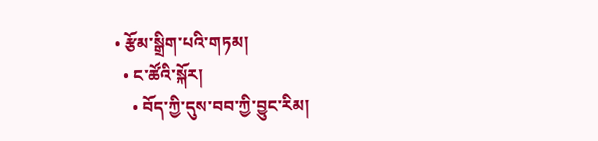• རྩོམ་སྒྲིག་པའི་གཏམ།
  • ང་ཚོའི་སྐོར།
    • བོད་ཀྱི་དུས་བབ་ཀྱི་བྱུང་རིམ།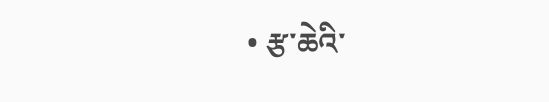• རྩ་ཆེའི་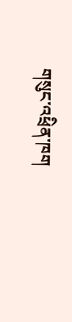གསུང་འཕྲིན་ཁག